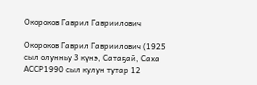Окороков Гаврил Гавриилович

Окороков Гаврил Гавриилович (1925 сыл олунньу 3 күнэ, Сатаҕай, Саха АССР1990 сыл кулун тутар 12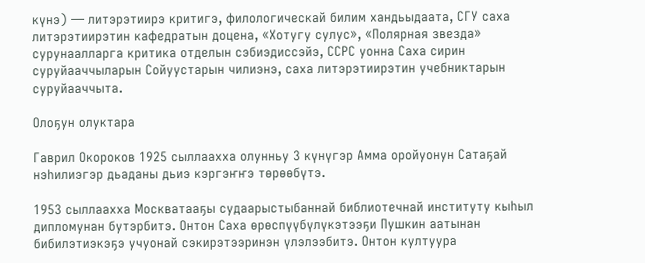күнэ) — литэрэтиирэ критигэ, филологическай билим хандьыдаата, СГУ саха литэрэтиирэтин кафедратын доцена, «Хотугу сулус», «Полярная звезда» сурунаалларга критика отделын сэбиэдиссэйэ, ССРС уонна Саха сирин суруйааччыларын Сойуустарын чилиэнэ, саха литэрэтиирэтин учебниктарын суруйааччыта.

Олоҕун олуктара

Гаврил Окороков 1925 сыллаахха олунньу 3 күнүгэр Амма оройуонун Сатаҕай нэһилиэгэр дьаданы дьиэ кэргэҥҥэ төрөөбүтэ.

1953 сыллаахха Москватааҕы судаарыстыбаннай библиотечнай институту кыһыл дипломунан бутэрбитэ. Онтон Саха өрөспүүбүлүкэтээҕи Пушкин аатынан бибилэтиэкэҕэ учуонай сэкирэтээринэн үлэлээбитэ. Онтон култуура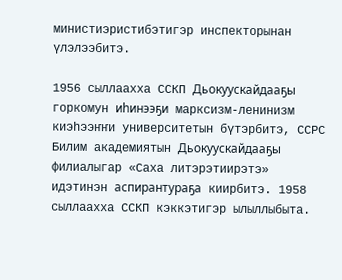министиэристибэтигэр инспекторынан үлэлээбитэ.

1956 сыллаахха ССКП Дьокуускайдааҕы горкомун иһинээҕи марксизм-ленинизм киэһээҥҥи университетын бүтэрбитэ, ССРС Билим академиятын Дьокуускайдааҕы филиалыгар «Саха литэрэтиирэтэ» идэтинэн аспирантураҕа киирбитэ. 1958 сыллаахха ССКП кэккэтигэр ылыллыбыта.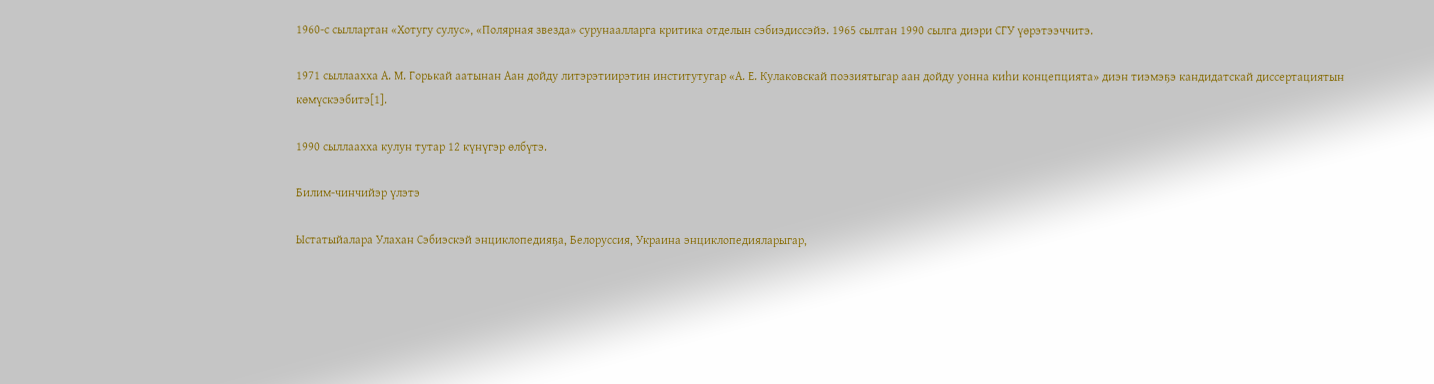1960-с сыллартан «Хотугу сулус», «Полярная звезда» сурунаалларга критика отделын сэбиэдиссэйэ. 1965 сылтан 1990 сылга диэри СГУ үөрэтээччитэ.

1971 сыллаахха А. М. Горькай аатынан Аан дойду литэрэтиирэтин институтугар «А. Е. Кулаковскай поэзиятыгар аан дойду уонна киһи концепцията» диэн тиэмэҕэ кандидатскай диссертациятын көмүскээбитэ[1].

1990 сыллаахха кулун тутар 12 күнүгэр өлбүтэ.

Билим-чинчийэр үлэтэ

Ыстатыйалара Улахан Сэбиэскэй энциклопедияҕа, Белоруссия, Украина энциклопедияларыгар,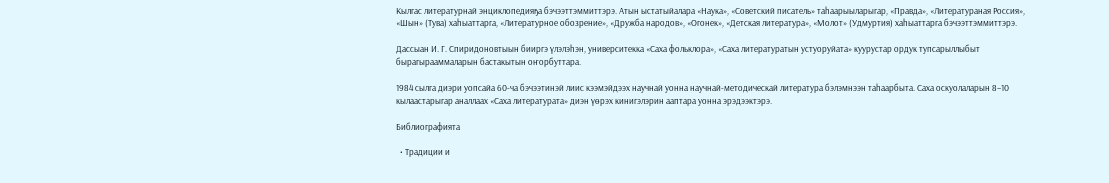Кылгас литературнай энциклопедияҕа бэчээттэммиттэрэ. Атын ыстатыйалара «Наука», «Советский писатель» таһаарыыларыгар, «Правда», «Литератураная Россия», «Шын» (Тува) хаһыаттарга, «Литературное обозрение», «Дружба народов», «Огонек», «Детская литература», «Молот» (Удмуртия) хаһыаттарга бэчээттэммиттэрэ.

Дассыан И. Г. Спиридоновтыын бииргэ үлэлэһэн, университекка «Саха фольклора», «Саха литературатын устуоруйата» куурустар ордук тупсарыллыбыт бырагырааммаларын бастакытын оҥорбуттара.

1984 сылга диэри уопсайа 60-ча бэчээтинэй лиис кээмэйдээх научнай уонна научнай-методическай литература бэлэмнээн таһаарбыта. Саха оскуолаларын 8–10 кылаастарыгар аналлаах «Саха литературата» диэн үөрэх кинигэлэрин ааптара уонна эрэдээктэрэ.

Библиографията

  • Традиции и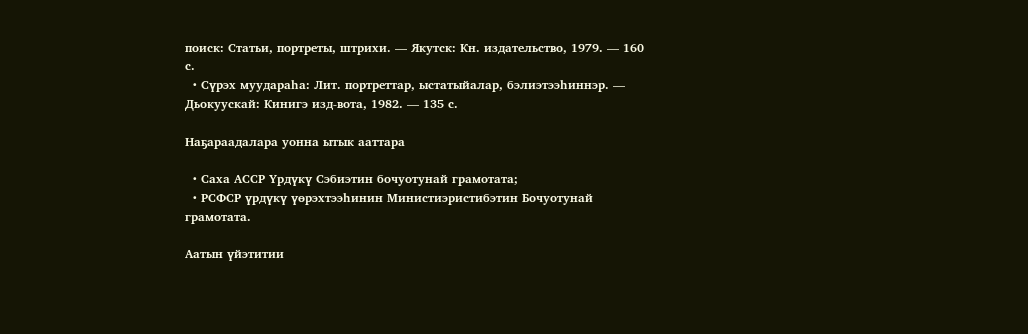поиск: Статьи, портреты, штрихи. — Якутск: Кн. издательство, 1979. — 160 с.
  • Сүрэх муудараһа: Лит. портреттар, ыстатыйалар, бэлиэтээһиннэр. — Дьокуускай: Кинигэ изд-вота, 1982. — 135 с.

Наҕараадалара уонна ытык ааттара

  • Саха АССР Үрдүкү Сэбиэтин бочуотунай грамотата;
  • РСФСР үрдүкү үөрэхтээһинин Министиэристибэтин Бочуотунай грамотата.

Аатын үйэтитии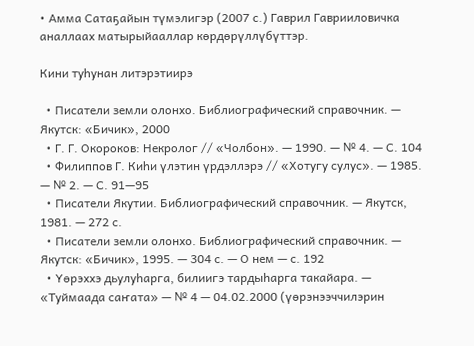• Амма Сатаҕайын түмэлигэр (2007 с.) Гаврил Гаврииловичка аналлаах матырыйааллар көрдөрүллүбүттэр.

Кини туһунан литэрэтиирэ

  • Писатели земли олонхо. Библиографический справочник. — Якутск: «Бичик», 2000
  • Г. Г. Окороков: Некролог // «Чолбон». — 1990. — № 4. — С. 104
  • Филиппов Г. Киһи үлэтин үрдэллэрэ // «Хотугу сулус». — 1985. — № 2. — С. 91—95
  • Писатели Якутии. Библиографический справочник. — Якутск, 1981. — 272 с.
  • Писатели земли олонхо. Библиографический справочник. — Якутск: «Бичик», 1995. — 304 с. — О нем — с. 192
  • Үөрэххэ дьулуһарга, билиигэ тардыһарга такайара. — «Туймаада саҥата» — № 4 — 04.02.2000 (үөрэнээччилэрин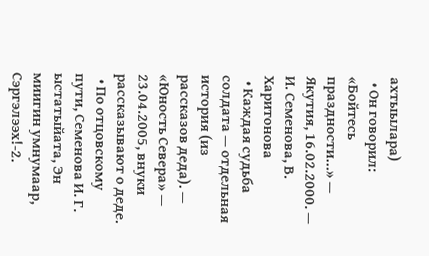ахтыылара)
  • Он говорил: «Бойтесь праздности…» — Якутия, 16.02.2000. — И. Семенова, В. Харитонова
  • Каждая судьба солдата — отдельная история (из рассказов деда). — «Юность Севера» — 23.04.2005, внуки рассказывают о деде.
  • По отцовскому пути, Семенова И. Г. ыстатыйата, Эн миигин умнумаар, Сэргэлээх!-2.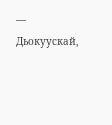— Дьокуускай,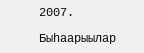2007.

Быһаарыылар